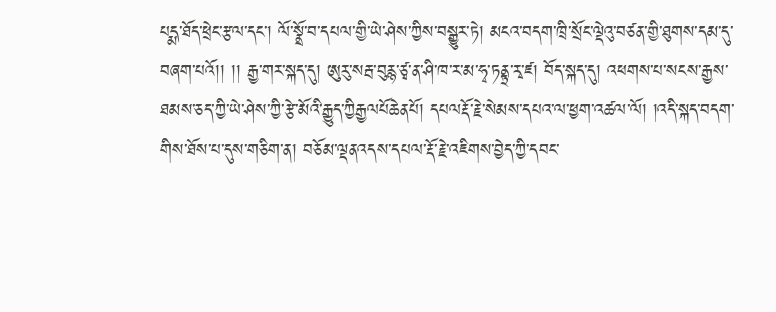པདྨ་ཐོད་ཕྲེང་རྩལ་དང་། ལོ་སྣྲོ་བ་དཔལ་གྱི་ཡེ་ཤེས་ཀྱིས་བསྒྱུར་ཏེ། མངའ་བདག་ཁྲི་སྲོང་ལྡེའུ་བཙན་གྱི་ཐུགས་དམ་དུ་བཞག་པའོ།། །། རྒྱ་གར་སྐད་དུ། ཨུརུ་སརྦ་བུརྙ་ཙྭ་ན་ཤི་ཁ་ར་མ་ཧྭ་ཏནྟྲ་རྭ་ཛ། བོད་སྐད་དུ། འཕགས་པ་སངས་རྒྱས་ཐམས་ཅད་ཀྱི་ཡེ་ཤེས་ཀྱི་རྩེ་མོའི་རྒྱུད་ཀྱིརྒྱལཔོཆེནཔོ། དཔལརྡོ་རྗེ་སེམས་དཔའ་ལ་ཕྱག་འཚལ་ལོ། །འདི་སྐད་བདག་གིས་ཐོས་པ་དུས་གཅིག་ན། བཅོམ་ལྡནའདས་དཔལ་རྡོ་རྗེ་འཇིགས་བྱེད་ཀྱི་དབང་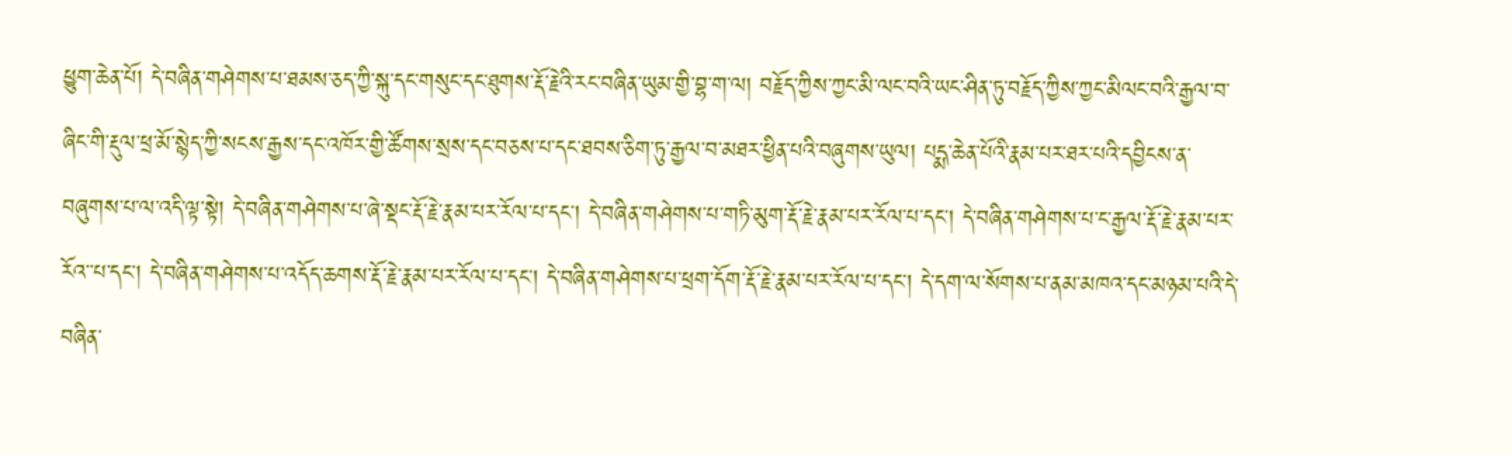ཕྱུག་ཆེན་པོ། དེ་བཞིན་གཤེགས་པ་ཐམས་ཅད་ཀྱི་སྐུ་དང་གསུང་དང་ཐུགས་རྡོ་རྗེའི་རང་བཞིན་ཡུམ་གྱི་བྷ་ག་ལ། བརྗོད་ཀྱིས་ཀྱང་མི་ལང་བའི་ཡང་ཤིན་ཏུ་བརྗོད་ཀྱིས་ཀྱང་མིལང་བའི་རྒྱལ་བ་ཞིང་གི་རྡུལ་ཕྲ་མོ་སྙེད་ཀྱི་སངས་རྒྱས་དང་འཁོར་གྱི་ཚོགས་སྲས་དང་བཅས་པ་དང་ཐབས་ཅིག་ཏུ་རྒྱལ་བ་མཐར་ཕྱིན་པའི་བཞུགས་ཡུལ། པདྨ་ཆེན་པོའི་རྣམ་པར་ཐར་པའི་དབྱིངས་ན་བཞུགས་པ་ལ་འདི་ལྟ་སྟེ། དེ་བཞིན་གཤེགས་པ་ཞེ་སྡང་རྡོ་རྗེ་རྣམ་པར་རོལ་པ་དང་། དེ་བཞིན་གཤེགས་པ་གཏི་མུག་རྡོ་རྗེ་རྣམ་པར་རོལ་པ་དང་། དེ་བཞིན་གཤེགས་པ་ང་རྒྱལ་རྡོ་རྗེ་རྣམ་པར་རོའ་་པ་དང་། དེ་བཞིན་གཤེགས་པ་འདོད་ཆགས་རྡོ་རྗེ་རྣམ་པར་རོལ་པ་དང་། དེ་བཞིན་གཤེགས་པ་ཕྲག་དོག་རྡོ་རྗེ་རྣམ་པར་རོལ་པ་དང་། དེ་དག་ལ་སོགས་པ་ནམ་མཁའ་དང་མཉམ་པའི་དེ་བཞིན་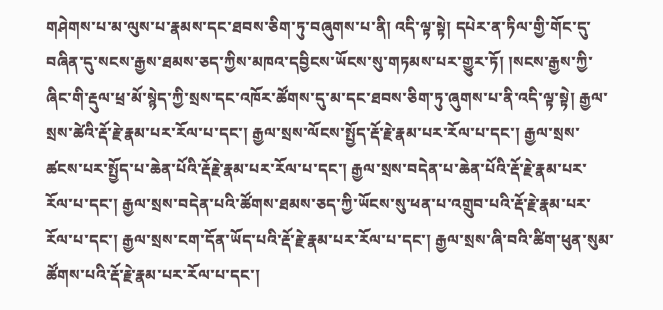གཤེགས་པ་མ་ལུས་པ་རྣམས་དང་ཐབས་ཅིག་ཏུ་བཞུགས་པ་ནི། འདི་ལྟ་སྟེ། དཔེར་ན་ཏིལ་གྱི་གོང་དུ་བཞིན་དུ་སངས་རྒྱས་ཐམས་ཅད་ཀྱིས་མཁའ་དབྱིངས་ཡོངས་སུ་གཏམས་པར་གྱུར་ཏོ། །སངས་རྒྱས་ཀྱི་ཞིང་གི་རྡུལ་ཕྲ་མོ་སྙེད་ཀྱི་སྲས་དང་འཁོར་ཚོགས་དུ་མ་དང་ཐབས་ཅིག་ཏུ་ཞུགས་པ་ནི་འདི་ལྟ་སྟེ། རྒྱལ་སྲས་ཚེའི་རྡོ་རྗེ་རྣམ་པར་རོལ་པ་དང་། རྒྱལ་སྲས་ལོངས་སྤྱོད་རྡོ་རྗེ་རྣམ་པར་རོལ་པ་དང་། རྒྱལ་སྲས་ཚངས་པར་སྤྱོད་པ་ཆེན་པོའི་རྡོརྗེ་རྣམ་པར་རོལ་པ་དང་། རྒྱལ་སྲས་བདེན་པ་ཆེན་པོའི་རྡོ་རྗེ་རྣམ་པར་རོལ་པ་དང་། རྒྱལ་སྲས་བདེན་པའི་ཚོགས་ཐམས་ཅད་ཀྱི་ཡོངས་སུ་ཕན་པ་འགྲུབ་པའི་རྡོ་རྗེ་རྣམ་པར་རོལ་པ་དང་། རྒྱལ་སྲས་ངག་དོན་ཡོད་པའི་རྡོ་རྗེ་རྣམ་པར་རོལ་པ་དང་། རྒྱལ་སྲས་ཞི་བའི་ཚིག་ཕུན་སུམ་ཚོགས་པའི་རྡོ་རྗེ་རྣམ་པར་རོལ་པ་དང་།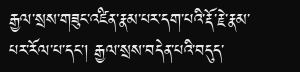རྒྱལ་སྲས་གཟུང་འཛིན་རྣམ་པར་དག་པའི་རྡོ་རྗེ་རྣམ་པར་རོལ་པ་དང་། རྒྱལ་སྲས་བདེན་པའི་བདུད་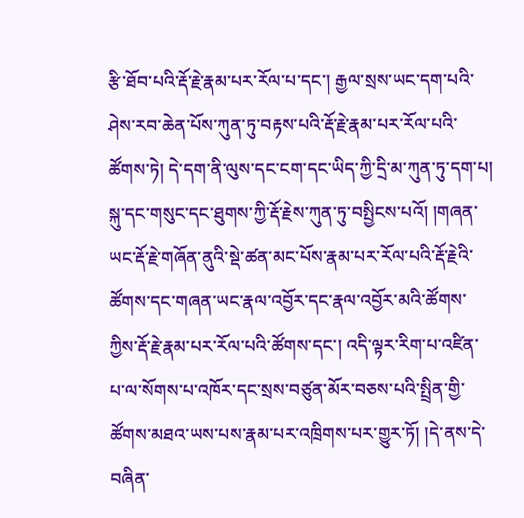རྩི་ཐོབ་པའི་རྡོ་རྗེ་རྣམ་པར་རོལ་པ་དང་། རྒྱལ་སྲས་ཡང་དག་པའི་ཤེས་རབ་ཆེན་པོས་ཀུན་ཏུ་བརྟས་པའི་རྡོ་རྗེ་རྣམ་པར་རོལ་པའི་ཚོགས་ཏེ། དེ་དག་ནི་ལུས་དང་ངག་དང་ཡིད་ཀྱི་དྲི་མ་ཀུན་ཏུ་དག་པ། སྐུ་དང་གསུང་དང་ཐུགས་ཀྱི་རྡོ་རྗེས་ཀུན་ཏུ་བསྤྱིངས་པའོ། །གཞན་ཡང་རྡོ་རྗེ་གཞོན་ནུའི་སྡེ་ཚན་མང་པོས་རྣམ་པར་རོལ་པའི་རྡོ་རྗེའི་ཚོགས་དང་གཞན་ཡང་རྣལ་འབྱོར་དང་རྣལ་འབྱོར་མའི་ཚོགས་ཀྱིས་རྡོ་རྗེ་རྣམ་པར་རོལ་པའི་ཚོགས་དང་། འདི་ལྟར་རིག་པ་འཛིན་པ་ལ་སོགས་པ་འཁོར་དང་སྲས་བཙུན་མོར་བཅས་པའི་སྤྲིན་གྱི་ཚོགས་མཐའ་ཡས་པས་རྣམ་པར་འཁྲིགས་པར་གྱུར་ཏོ། །དེ་ནས་དེ་བཞིན་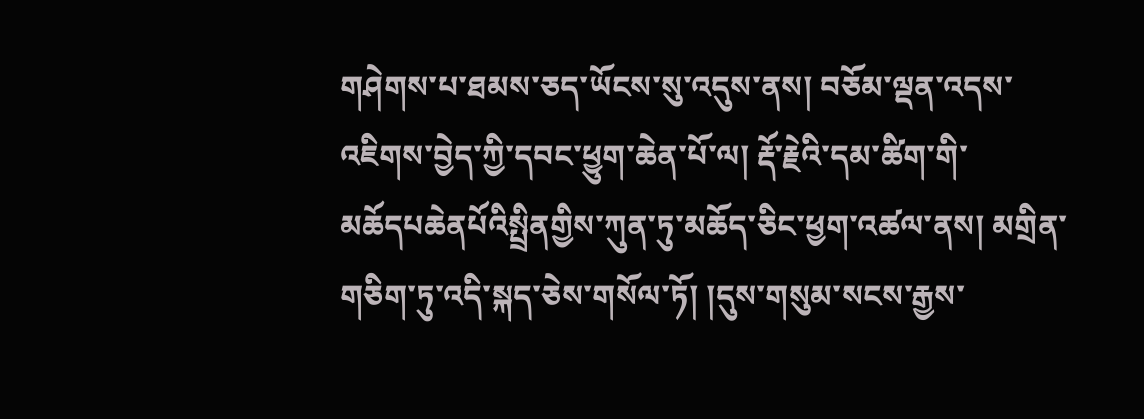གཤེགས་པ་ཐམས་ཅད་ཡོངས་སུ་འདུས་ནས། བཅོམ་ལྡན་འདས་འཇིགས་བྱེད་ཀྱི་དབང་ཕྱུག་ཆེན་པོ་ལ། རྡོ་རྗེའི་དམ་ཚིག་གི་མཆོདཔཆེནཔོའིསྤྲིནགྱིས་ཀུན་ཏུ་མཆོད་ཅིང་ཕྱག་འཚལ་ནས། མགྲིན་གཅིག་ཏུ་འདི་སྐད་ཅེས་གསོལ་ཏོ། །དུས་གསུམ་སངས་རྒྱས་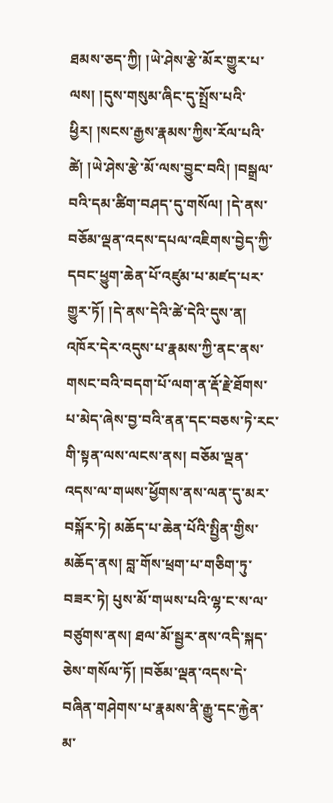ཐམས་ཅད་ཀྱི། །ཡེ་ཤེས་རྩེ་མོར་གྱུར་པ་ལས། །དུས་གསུམ་ཞིང་དུ་སྤྲོས་པའི་ཕྱིར། །སངས་རྒྱས་རྣམས་ཀྱིས་རོལ་པའི་ཚེ། །ཡེ་ཤེས་རྩེ་མོ་ལས་བྱུང་བའི། །བསྒྲལ་བའི་དམ་ཚིག་བཤད་དུ་གསོལ། །དེ་ནས་བཅོམ་ལྡན་འདས་དཔལ་འཇིགས་བྱེད་ཀྱི་དབང་ཕྱུག་ཆེན་པོ་འཛུམ་པ་མཛད་པར་གྱུར་ཏོ། །དེ་ནས་དེའི་ཚེ་དེའི་དུས་ན། འཁོར་དེར་འདུས་པ་རྣམས་ཀྱི་ནང་ནས་གསང་བའི་བདག་པོ་ལག་ན་རྡོ་རྗེ་ཐོགས་པ་མེད་ཞེས་བྱ་བའི་ནན་དང་བཅས་ཏེ་རང་གི་སྟན་ལས་ལངས་ནས། བཅོམ་ལྡན་འདས་ལ་གཡས་ཕྱོགས་ནས་ལན་དུ་མར་བསྐོར་ཏེ། མཆོད་པ་ཆེན་པོའི་སྤྱིན་གྱིས་མཆོད་ནས། བླ་གོས་ཕྲག་པ་གཅིག་ཏུ་བཟར་ཏེ། པུས་མོ་གཡས་པའི་ལྷ་ང་ས་ལ་བཙུགས་ནས། ཐལ་མོ་སྦྱར་ནས་འདི་སྐད་ཅེས་གསོལ་ཏོ། །བཅོམ་ལྡན་འདས་དེ་བཞིན་གཤེགས་པ་རྣམས་ནི་རྒྱུ་དང་རྐྱེན་མ་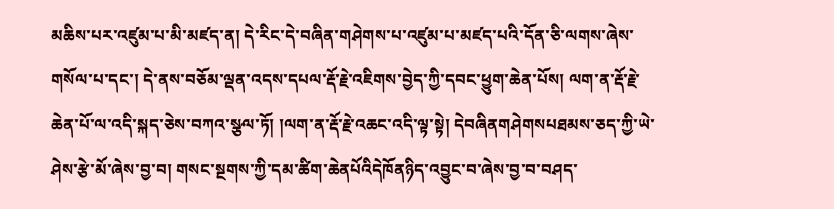མཆིས་པར་འཛུམ་པ་མི་མཛད་ན། དེ་རིང་དེ་བཞིན་གཤེགས་པ་འཛུམ་པ་མཛད་པའི་དོན་ཅི་ལགས་ཞེས་གསོལ་པ་དང་། དེ་ནས་བཅོམ་ལྡན་འདས་དཔལ་རྡོ་རྗེ་འཇིགས་བྱེད་ཀྱི་དབང་ཕྱུག་ཆེན་པོས། ལག་ན་རྡོ་རྗེ་ཆེན་པོ་ལ་འདི་སྐད་ཅེས་བཀའ་སྩལ་ཏོ། །ལག་ན་རྡོ་རྗེ་འཆང་འདི་ལྟ་སྟེ། དེབཞིནགཤེགསཔཐམས་ཅད་ཀྱི་ཡེ་ཤེས་རྩེ་མོ་ཞེས་བྱ་བ། གསང་སྔགས་ཀྱི་དམ་ཚིག་ཆེནཔོའིདེཁོནཉིད་འབྱུང་བ་ཞེས་བྱ་བ་བཤད་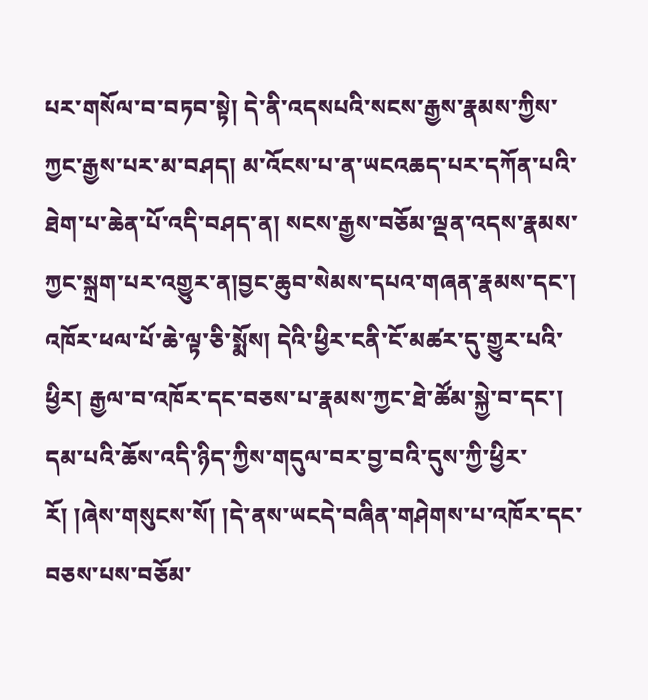པར་གསོལ་བ་བཏབ་སྟེ། དེ་ནི་འདསཔའི་སངས་རྒྱས་རྣམས་ཀྱིས་ཀྱང་རྒྱས་པར་མ་བཤད། མ་འོངས་པ་ན་ཡངའཆད་པར་དཀོན་པའི་ཐེག་པ་ཆེན་པོ་འདི་བཤད་ན། སངས་རྒྱས་བཅོམ་ལྡན་འདས་རྣམས་ཀྱང་སྐྲག་པར་འགྱུར་ན།བྱང་ཆུབ་སེམས་དཔའ་གཞན་རྣམས་དང་། འཁོར་ཕལ་པོ་ཆེ་ལྟ་ཅི་སྨོས། དེའི་ཕྱིར་ངནི་ངོ་མཚར་དུ་གྱུར་པའི་ཕྱིར། རྒྱལ་བ་འཁོར་དང་བཅས་པ་རྣམས་ཀྱང་ཐེ་ཚོམ་སྐྱེ་བ་དང་། དམ་པའི་ཆོས་འདི་ཉིད་ཀྱིས་གདུལ་བར་བྱ་བའི་དུས་ཀྱི་ཕྱིར་རོ། །ཞེས་གསུངས་སོ། །དེ་ནས་ཡངདེ་བཞིན་གཤེགས་པ་འཁོར་དང་བཅས་པས་བཅོམ་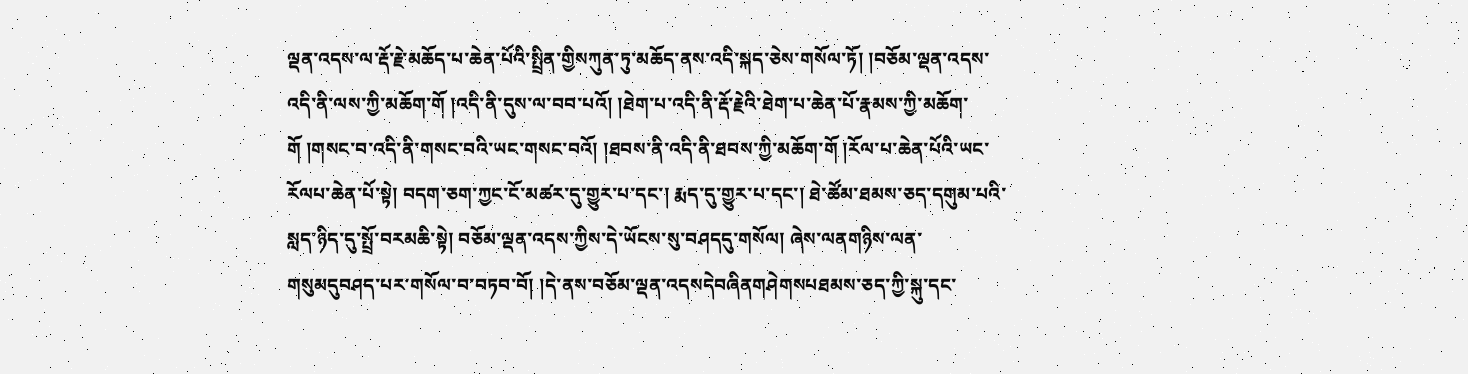ལྡན་འདས་ལ་རྡོ་རྗེ་མཆོད་པ་ཆེན་པོའི་སྤྲིན་གྱིསཀུན་ཏུ་མཆོད་ནས་འདི་སྐད་ཅེས་གསོལ་ཏོ། །བཅོམ་ལྡན་འདས་འདི་ནི་ལས་ཀྱི་མཆོག་གོ །འདི་ནི་དུས་ལ་བབ་པའོ། །ཐེག་པ་འདི་ནི་རྡོ་རྗེའི་ཐེག་པ་ཆེན་པོ་རྣམས་ཀྱི་མཆོག་གོ །གསང་བ་འདི་ནི་གསང་བའི་ཡང་གསང་བའོ། །ཐབས་ནི་འདི་ནི་ཐབས་ཀྱི་མཆོག་གོ །རོལ་པ་ཆེན་པོའི་ཡང་རོལཔ་ཆེན་པོ་སྟེ། བདག་ཅག་ཀྱང་ངོ་མཚར་དུ་གྱུར་པ་དང་། རྨད་དུ་གྱུར་པ་དང་། ཐེ་ཚོམ་ཐམས་ཅད་དགུམ་པའི་སླད་ཉིད་དུ་སྤྲོ་བརམཆི་སྟེ། བཅོམ་ལྡན་འདས་ཀྱིས་དེ་ཡོངས་སུ་བཤདདུ་གསོལ། ཞེས་ལནགཉིས་ལན་གསུམདུབཤད་པར་གསོལ་བ་བཏབ་བོ། །དེ་ནས་བཅོམ་ལྡན་འདསདེབཞིནགཤེགསཔཐམས་ཅད་ཀྱི་སྐུ་དང་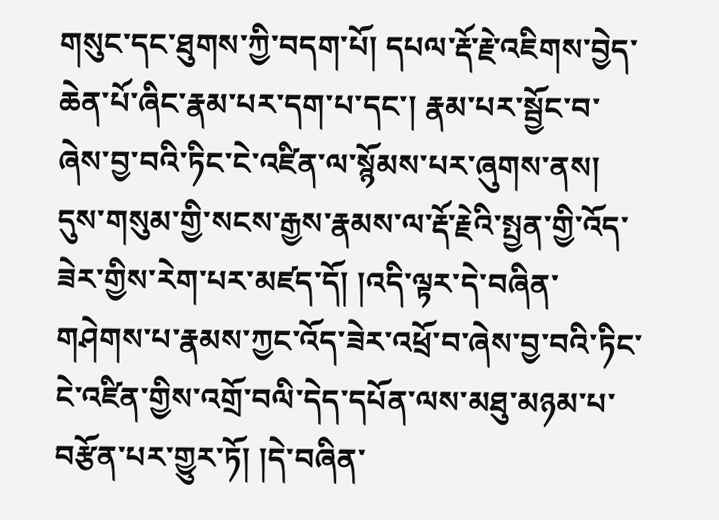གསུང་དང་ཐུགས་ཀྱི་བདག་པོ། དཔལ་རྡོ་རྗེ་འཇིགས་བྱེད་ཆེན་པོ་ཞིང་རྣམ་པར་དག་པ་དང་། རྣམ་པར་སྦྱོང་བ་ཞེས་བྱ་བའི་ཏིང་ངེ་འཛིན་ལ་སྙོམས་པར་ཞུགས་ནས། དུས་གསུམ་གྱི་སངས་རྒྱས་རྣམས་ལ་རྡོ་རྗེའི་སྤྱན་གྱི་འོད་ཟེར་གྱིས་རེག་པར་མཛད་དོ། །འདི་ལྟར་དེ་བཞིན་གཤེགས་པ་རྣམས་ཀྱང་འོད་ཟེར་འཕྲོ་བ་ཞེས་བྱ་བའི་ཏིང་ངེ་འཛིན་གྱིས་འགྲོ་བལི་དེད་དཔོན་ལས་མཐུ་མཉམ་པ་བརྩོན་པར་གྱུར་ཏོ། །དེ་བཞིན་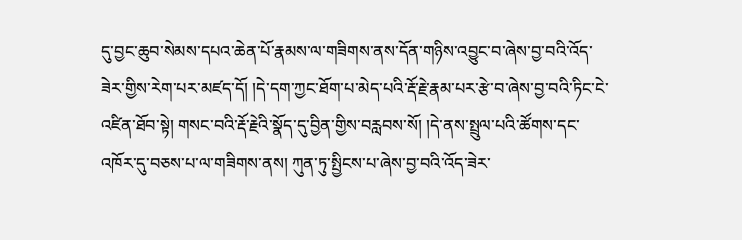དུ་བྱང་ཆུབ་སེམས་དཔའ་ཆེན་པོ་རྣམས་ལ་གཟིགས་ནས་དོན་གཉིས་འབྱུང་བ་ཞེས་བྱ་བའི་འོད་ཟེར་གྱིས་རེག་པར་མཛད་དོ། །དེ་དག་ཀྱང་ཐོག་པ་མེད་པའི་རྡོ་རྗེ་རྣམ་པར་རྩེ་བ་ཞེས་བྱ་བའི་ཏིང་ངེ་འཛིན་ཐོབ་སྟེ། གསང་བའི་རྡོ་རྗེའི་སྣོད་དུ་བྱིན་གྱིས་བརླབས་སོ། །དེ་ནས་སྤྲུལ་པའི་ཚོགས་དང་འཁོར་དུ་བཅས་པ་ལ་གཟིགས་ནས། ཀུན་ཏུ་སྤྱིངས་པ་ཞེས་བྱ་བའི་འོད་ཟེར་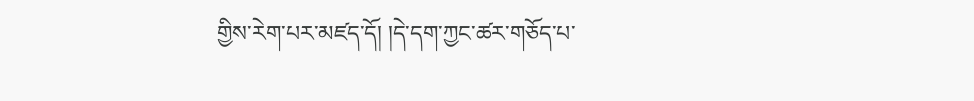གྱིས་རེག་པར་མཛད་དོ། །དེ་དག་ཀྱང་ཚར་གཅོད་པ་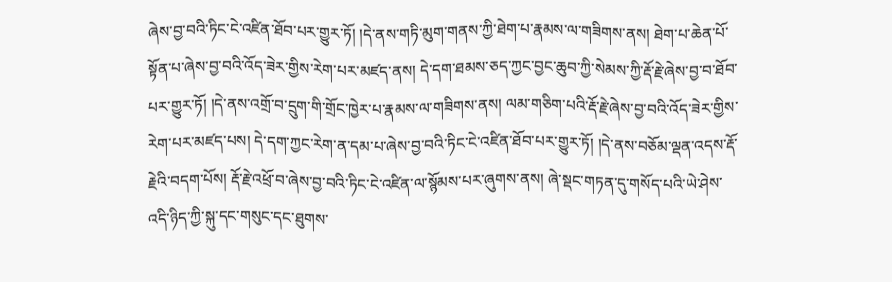ཞེས་བྱ་བའི་ཏིང་ངེ་འཛིན་ཐོབ་པར་གྱུར་ཏོ། །དེ་ནས་གཏི་མུག་གནས་ཀྱི་ཐེག་པ་རྣམས་ལ་གཟིགས་ནས། ཐེག་པ་ཆེན་པོ་སྟོན་པ་ཞེས་བྱ་བའི་འོད་ཟེར་གྱིས་རེག་པར་མཛད་ནས། དེ་དག་ཐམས་ཅད་ཀྱང་བྱང་ཆུབ་ཀྱི་སེམས་ཀྱི་རྡོ་རྗེ་ཞེས་བྱ་བ་ཐོབ་པར་གྱུར་ཏོ། །དེ་ནས་འགྲོ་བ་དྲུག་གི་གྲོང་ཁྱེར་པ་རྣམས་ལ་གཟིགས་ནས། ལམ་གཅིག་པའི་རྡོ་རྗེ་ཞེས་བྱ་བའི་འོད་ཟེར་གྱིས་རེག་པར་མཛད་པས། དེ་དག་ཀྱང་རེག་ན་དམ་པ་ཞེས་བྱ་བའི་ཏིང་ངེ་འཛིན་ཐོབ་པར་གྱུར་ཏོ། །དེ་ནས་བཅོམ་ལྡན་འདས་རྡོ་རྗེའི་བདག་པོས། རྡོ་རྗེ་འཕྲོ་བ་ཞེས་བྱ་བའི་ཏིང་ངེ་འཛིན་ལ་སྙོམས་པར་ཞུགས་ནས། ཞེ་སྡང་གཏན་དུ་གསོད་པའི་ཡེ་ཤེས་འདི་ཉིད་ཀྱི་སྐུ་དང་གསུང་དང་ཐུགས་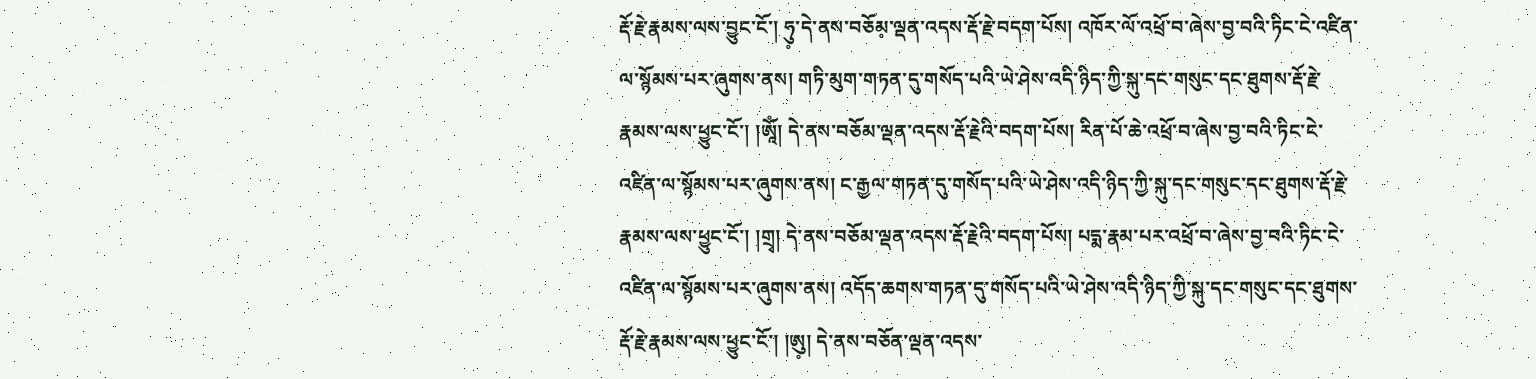རྡོ་རྗེ་རྣམས་ལས་བྱུང་ངོ་། ཧུ༷་དེ་ནས་བཅོམ༷་ལྡན་འདས་རྡོ་རྗེ་བདག་པོས། འཁོར་ལོ་འཕྲོ་བ་ཞེས་བྱ་བའི་ཏིང་ངེ་འཛིན་ལ་སྙོམས་པར་ཞུགས་ནས། གཏི་མུག་གཏན་དུ་གསོད་པའི་ཡེ་ཤེས་འདི་ཉིད་ཀྱི་སྐུ་དང་གསུང་དང་ཐུགས་རྡོ་རྗེ་རྣམས་ལས་ཕྱུང་ངོ་། །ཨཱོཾ། དེ་ནས་བཅོམ་ལྡན་འདས་རྡོ་རྗེའི་བདག་པོས། རིན་པོ་ཆེ་འཕྲོ་བ་ཞེས་བྱ་བའི་ཏིང་ངེ་འཛིན་ལ་སྙོམས་པར་ཞུགས་ནས། ང་རྒྱལ་གཏན་དུ་གསོད་པའི་ཡེ་ཤེས་འདི་ཉིད་ཀྱི་སྐུ་དང་གསུང་དང་ཐུགས་རྡོ་རྗེ་རྣམས་ལས་ཕྱུང་ངོ་། །གྲྭ། དེ་ནས་བཅོམ་ལྡན་འདས་རྡོ་རྗེའི་བདག་པོས། པདྨ་རྣམ་པར་འཕྲོ་བ་ཞེས་བྱ་བའི་ཏིང་ངེ་འཛིན་ལ་སྙོམས་པར་ཞུགས་ནས། འདོད་ཆགས་གཏན་དུ་གསོད་པའི་ཡེ་ཤེས་འདི་ཉིད་ཀྱི་སྐུ་དང་གསུང་དང་ཐུགས་རྡོ་རྗེ་རྣམས་ལས་ཕྱུང་ངོ་། །ཨུ༷། དེ་ནས་བཅོན་ལྡན་འདས་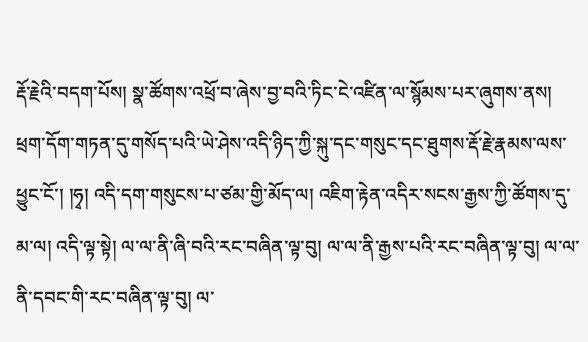རྡོ་རྗེའི་བདག་པོས། སྣ་ཚོགས་འཕྲོ་བ་ཞེས་བྱ་བའི་ཏིང་ངེ་འཛིན་ལ་སྙོམས་པར་ཞུགས་ནས། ཕྲག་དོག་གཏན་དུ་གསོད་པའི་ཡེ་ཤེས་འདི་ཉིད་ཀྱི་སྐུ་དང་གསུང་དང་ཐུགས་རྡོ་རྗེ་རྣམས་ལས་ཕྱུང་ངོ་། །ཧྭ། འདི་དག་གསུངས་པ་ཙམ་གྱི་མོད་ལ། འཇིག་རྟེན་འདིར་སངས་རྒྱས་ཀྱི་ཚོགས་དུ་མ་ལ། འདི་ལྟ་སྟེ། ལ་ལ་ནི་ཞི་བའི་རང་བཞིན་ལྟ་བུ། ལ་ལ་ནི་རྒྱས་པའི་རང་བཞིན་ལྟ་བུ། ལ་ལ་ནི་དབང་གི་རང་བཞིན་ལྟ་བུ། ལ་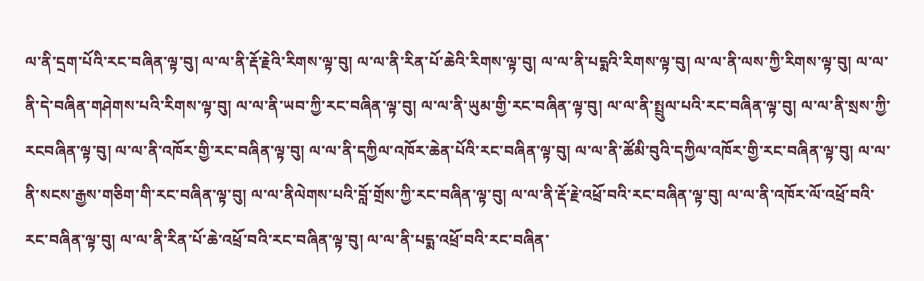ལ་ནི་དྲག་པོའི་རང་བཞིན་ལྟ་བུ། ལ་ལ་ནི་རྡོ་རྗེའི་རིགས་ལྟ་བུ། ལ་ལ་ནི་རིན་པོ་ཆེའི་རིགས་ལྟ་བུ། ལ་ལ་ནི་པདྨའི་རིགས་ལྟ་བུ། ལ་ལ་ནི་ལས་ཀྱི་རིགས་ལྟ་བུ། ལ་ལ་ནི་དེ་བཞིན་གཤེགས་པའི་རིགས་ལྟ་བུ། ལ་ལ་ནི་ཡབ་ཀྱི་རང་བཞིན་ལྟ་བུ། ལ་ལ་ནི་ཡུམ་གྱི་རང་བཞིན་ལྟ་བུ། ལ་ལ་ནི་སྤྲུལ་པའི་རང་བཞིན་ལྟ་བུ། ལ་ལ་ནི་སྲས་ཀྱི་རངབཞིན་ལྟ་བུ། ལ་ལ་ནི་འཁོར་གྱི་རང་བཞིན་ལྟ་བུ། ལ་ལ་ནི་དཀྱིལ་འཁོར་ཆེན་པོའི་རང་བཞིན་ལྟ་བུ། ལ་ལ་ནི་ཚོམི་བུའི་དཀྱིལ་འཁོར་གྱི་རང་བཞིན་ལྟ་བུ། ལ་ལ་ནི་སངས་རྒྱས་གཅིག་གི་རང་བཞིན་ལྟ་བུ། ལ་ལ་ནིལེགས་པའི་བློ་གྲོས་ཀྱི་རང་བཞིན་ལྟ་བུ། ལ་ལ་ནི་རྡོ་རྗེ་འཕྲོ་བའི་རང་བཞིན་ལྟ་བུ། ལ་ལ་ནི་འཁོར་ལོ་འཕྲོ་བའི་རང་བཞིན་ལྟ་བུ། ལ་ལ་ནི་རིན་པོ་ཆེ་འཕྲོ་བའི་རང་བཞིན་ལྟ་བུ། ལ་ལ་ནི་པདྨ་འཕྲོ་བའི་རང་བཞིན་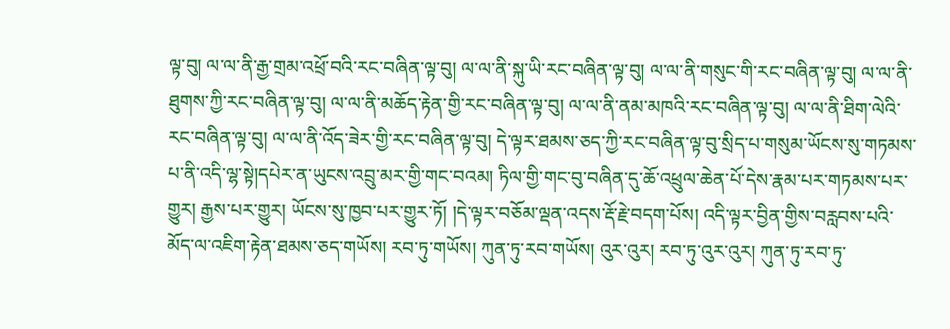ལྟ་བུ། ལ་ལ་ནི་རྒྱ་གྲམ་འཕྲོ་བའི་རང་བཞིན་ལྟ་བུ། ལ་ལ་ནི་སྐུ་ཡི་རང་བཞིན་ལྟ་བུ། ལ་ལ་ནི་གསུང་གི་རང་བཞིན་ལྟ་བུ། ལ་ལ་ནི་ཐུགས་ཀྱི་རང་བཞིན་ལྟ་བུ། ལ་ལ་ནི་མཆོད་རྟེན་གྱི་རང་བཞིན་ལྟ་བུ། ལ་ལ་ནི་ནམ་མཁའི་རང་བཞིན་ལྟ་བུ། ལ་ལ་ནི་ཐིག་ལེའི་རང་བཞིན་ལྟ་བུ། ལ་ལ་ནི་འོད་ཟེར་གྱི་རང་བཞིན་ལྟ་བུ། དེ་ལྟར་ཐམས་ཅད་ཀྱི་རང་བཞིན་ལྟ་བུ་སྲིད་པ་གསུམ་ཡོངས་སུ་གཏམས་པ་ནི་འདི་ལྷ་སྟེ།དཔེར་ན་ཡུངས་འབྲུ་མར་གྱི་གང་བའམ། ཏིལ་གྱི་གང་བུ་བཞིན་དུ་ཆོ་འཕྲུལ་ཆེན་པོ་དེས་རྣམ་པར་གཏམས་པར་གྱུར། རྒྱས་པར་གྱུར། ཡོངས་སུ་ཁྱབ་པར་གྱུར་ཏོ། །དེ་ལྟར་བཅོམ་ལྡན་འདས་རྡོ་རྗེ་བདག་པོས། འདི་ལྟར་བྱིན་གྱིས་བརླབས་པའི་མོད་ལ་འཇིག་རྟེན་ཐམས་ཅད་གཡོས། རབ་ཏུ་གཡོས། ཀུན་ཏུ་རབ་གཡོས། འུར་འུར། རབ་ཏུ་འུར་འུར། ཀུན་ཏུ་རབ་ཏུ་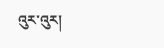འུར་འུར།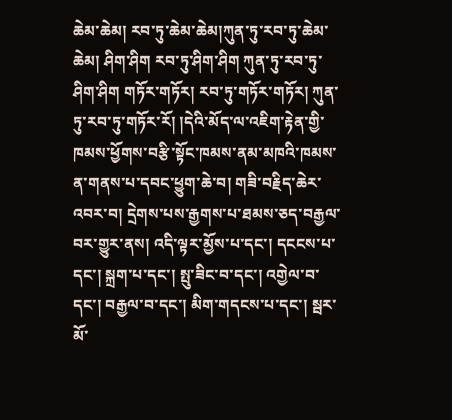ཆེམ་ཆེམ། རབ་ཏུ་ཆེམ་ཆེམ།ཀུན་ཏུ་རབ་ཏུ་ཆེམ་ཆེམ། ཤིག་ཤིག རབ་ཏུ་ཤིག་ཤིག ཀུན་ཏུ་རབ་ཏུ་ཤིག་ཤིག གཏོར་གཏོར། རབ་ཏུ་གཏོར་གཏོར། ཀུན་ཏུ་རབ་ཏུ་གཏོར་རོ། །དེའི་མོད་ལ་འཇིག་རྟེན་གྱི་ཁམས་ཕྱོགས་བརྩི་སྟོང་ཁམས་ནམ་མཁའི་ཁམས་ན་གནས་པ་དབང་ཕྱུག་ཆེ་བ། གཟི་བརྗིད་ཆེར་འབར་བ། དྲེགས་པས་རྒྱགས་པ་ཐམས་ཅད་བརྒྱལ་བར་གྱུར་ནས། འདི་ལྟར་མྱོས་པ་དང་། དངངས་པ་དང་། སྐྲག་པ་དང་། སྤུ་ཟིང་བ་དང་། འགྱེལ་བ་དང་། བརྒྱལ་བ་དང་། མིག་གདངས་པ་དང་། སྦར་མོ་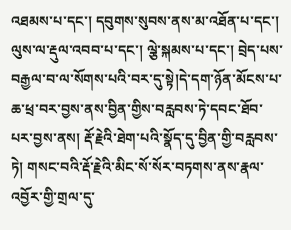འཐམས་པ་དང་། དབུགས་སུབས་ནས་མ་འཐོན་པ་དང་། ལུས་ལ་རྡུལ་འབབ་པ་དང་། ལྕེ་སྐམས་པ་དང་། བྲེད་པས་བརྒྱལ་བ་ལ་སོགས་པའི་བར་དུ་སྟེ།དེ་དག་ཉོན་མོངས་པ་ཆ་ཕྲ་བར་བྱས་ནས་བྱིན་གྱིས་བརླབས་ཏེ་དབང་ཐོབ་པར་བྱས་ནས། རྡོ་རྗེའི་ཐེག་པའི་སྣོད་དུ་བྱིན་གྱི་བརླབས་ཏེ། གསང་བའི་རྡོ་རྗེའི་མིང་སོ་སོར་བཏགས་ནས་རྣལ་འབྱོར་གྱི་གྲལ་དུ་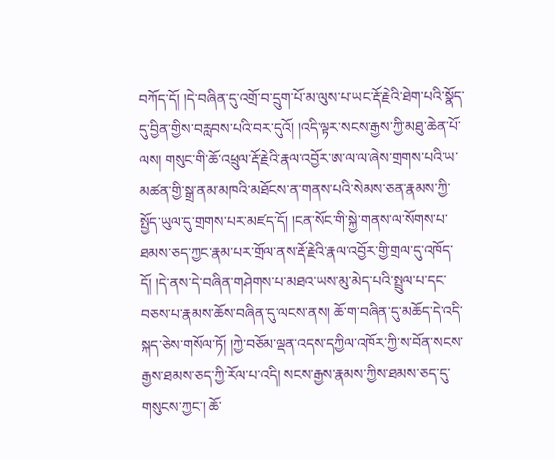བཀོད་དོ། །དེ་བཞིན་དུ་འགྲོ་བ་དྲུག་པོ་མ་ལུས་པ་ཡང་རྡོ་རྗེའི་ཐེག་པའི་སྣོད་དུ་བྱིན་གྱིས་བརླབས་པའི་བར་དུའོ། །འདི་ལྟར་སངས་རྒྱས་ཀྱི་མཐུ་ཆེན་པོ་ལས། གསུང་གི་ཆོ་འཕྲུལ་རྡོ་རྗེའི་རྣལ་འབྱོར་ཨ་ལ་ལ་ཞེས་གྲགས་པའི་ཡ་མཚན་གྱི་སྒྲ་ནམ་མཁའི་མཐོངས་ན་གནས་པའི་སེམས་ཅན་རྣམས་ཀྱི་སྤྱོད་ཡུལ་དུ་གྲགས་པར་མཛད་དོ། །ངན་སོང་གི་སྐྱེ་གནས་ལ་སོགས་པ་ཐམས་ཅད་ཀྱང་རྣམ་པར་གྲོལ་ནས་རྡོ་རྗེའི་རྣལ་འབྱོར་གྱི་གྲལ་དུ་འཁོད་དོ། །དེ་ནས་དེ་བཞིན་གཤེགས་པ་མཐའ་ཡས་མུ་མེད་པའི་སྤྲུལ་པ་དང་བཅས་པ་རྣམས་ཆོས་བཞིན་དུ་ལངས་ནས། ཆོ་ག་བཞིན་དུ་མཆོད་དེ་འདི་སྐད་ཅེས་གསོལ་ཏོ། །ཀྱེ་བཅོམ་ལྡན་འདས་དཀྱིལ་འཁོར་ཀྱི་ས་བོན་སངས་རྒྱས་ཐམས་ཅད་ཀྱི་རོལ་པ་འདི། སངས་རྒྱས་རྣམས་ཀྱིས་ཐམས་ཅད་དུ་གསུངས་ཀྱང་། ཆོ་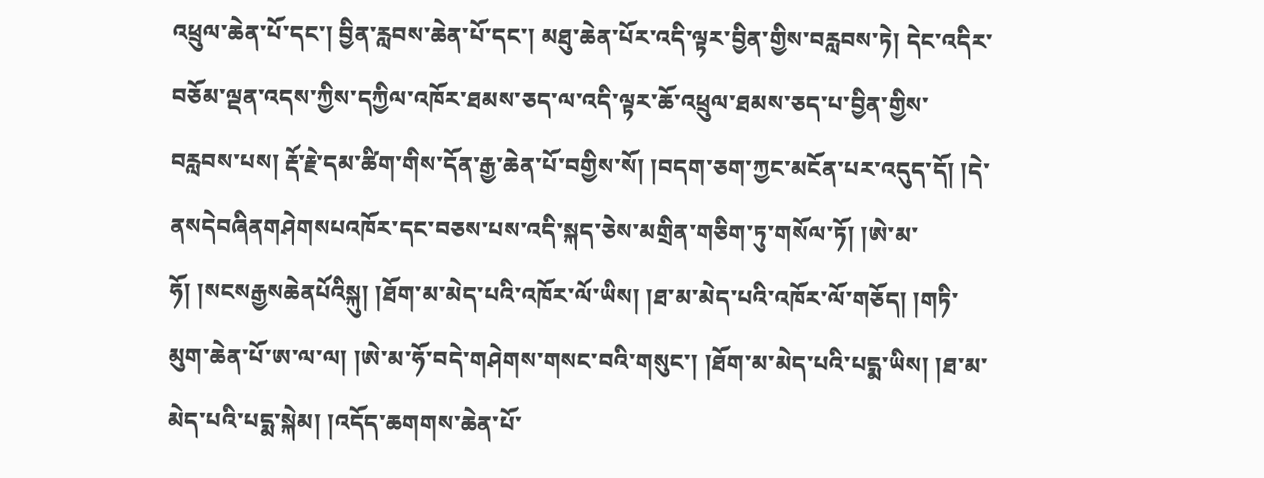འཕྲུལ་ཆེན་པོ་དང་། བྱིན་རླབས་ཆེན་པོ་དང་། མཐུ་ཆེན་པོར་འདི་ལྟར་བྱིན་གྱིས་བརླབས་ཏེ། དེང་འདིར་བཅོམ་ལྡན་འདས་ཀྱིས་དཀྱིལ་འཁོར་ཐམས་ཅད་ལ་འདི་ལྟར་ཆོ་འཕྲུལ་ཐམས་ཅད་པ་བྱིན་གྱིས་བརླབས་པས། རྡོ་རྗེ་དམ་ཚིག་གིས་དོན་རྒྱ་ཆེན་པོ་བགྱིས་སོ། །བདག་ཅག་ཀྱང་མངོན་པར་འདུད་དོ། །དེ་ནསདེབཞིནགཤེགསཔའཁོར་དང་བཅས་པས་འདི་སྐད་ཅེས་མགྲིན་གཅིག་ཏུ་གསོལ་ཏོ། །ཨེ་མ་ཧོ། །སངསརྒྱསཆེནཔོའིསྐུ། །ཐོག་མ་མེད་པའི་འཁོར་ལོ་ཡིས། །ཐ་མ་མེད་པའི་འཁོར་ལོ་གཅོད། །གཏི་མུག་ཆེན་པོ་ཨ་ལ་ལ། །ཨེ་མ་ཧོ་བདེ་གཤེགས་གསང་བའི་གསུང་། །ཐོག་མ་མེད་པའི་པདྨ་ཡིས། །ཐ་མ་མེད་པའི་པདྨ་སྐེམ། །འདོད་ཆགགས་ཆེན་པོ་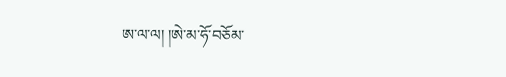ཨ་ལ་ལ། །ཨེ་མ་ཧོ་བཅོམ་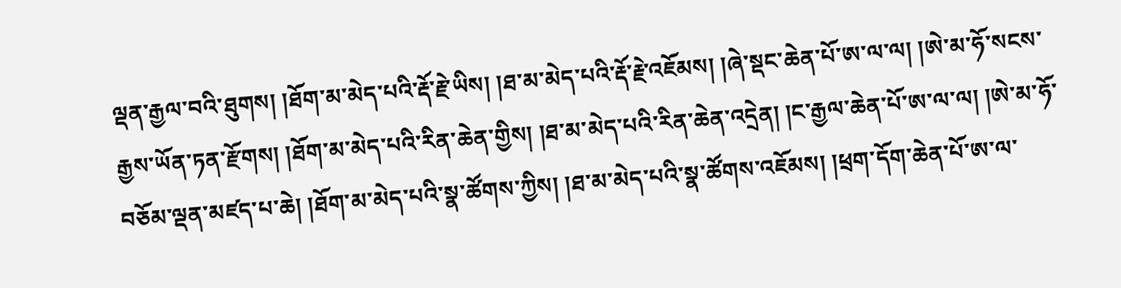ལྡན་རྒྱལ་བའི་ཐུགས། །ཐོག་མ་མེད་པའི་རྡོ་རྗེ་ཡིས། །ཐ་མ་མེད་པའི་རྡོ་རྗེ་འཇོམས། །ཞེ་སྡང་ཆེན་པོ་ཨ་ལ་ལ། །ཨེ་མ་ཧོ་སངས་རྒྱས་ཡོན་ཏན་རྫོགས། །ཐོག་མ་མེད་པའི་རིན་ཆེན་གྱིས། །ཐ་མ་མེད་པའི་རིན་ཆེན་འདྲེན། །ང་རྒྱལ་ཆེན་པོ་ཨ་ལ་ལ། །ཨེ་མ་ཧོ་བཅོམ་ལྡན་མཛད་པ་ཆེ། །ཐོག་མ་མེད་པའི་སྣ་ཚོགས་ཀྱིས། །ཐ་མ་མེད་པའི་སྣ་ཚོགས་འཇོམས། །ཕྲག་དོག་ཆེན་པོ་ཨ་ལ་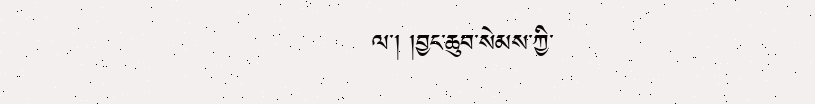ལ་། །བྱང་ཆུབ་སེམས་ཀྱི་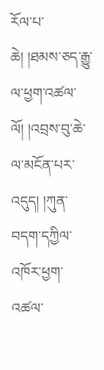རོལ་པ་ཆེ། །ཐམས་ཅད་རྒྱུ་ལ་ཕྱག་འཚལ་ལོ། །འབྲས་བུ་ཆེ་ལ་མངོན་པར་འདུད། །ཀུན་བདག་དཀྱིལ་འཁོར་ཕྱག་འཚལ་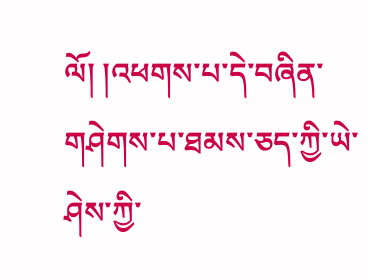ལོ། །འཕགས་པ་དེ་བཞིན་གཤེགས་པ་ཐམས་ཅད་ཀྱི་ཡེ་ཤེས་ཀྱི་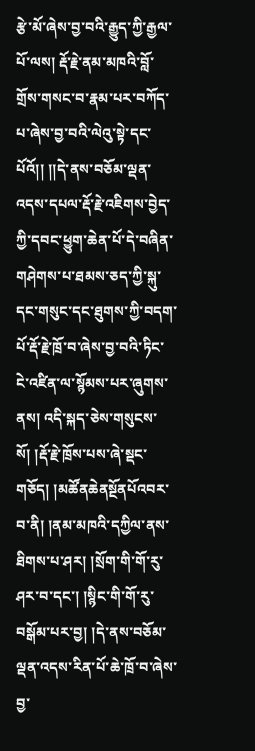རྩེ་མོ་ཞེས་བྱ་བའི་རྒྱུད་ཀྱི་རྒྱལ་པོ་ལས། རྡོ་རྗེ་ནམ་མཁའི་བློ་གྲོས་གསང་བ་རྣམ་པར་བཀོད་པ་ཞེས་བྱ་བའི་ལེའུ་སྟེ་དང་པོའོ།། །།དེ་ནས་བཅོམ་ལྡན་འདས་དཔལ་རྡོ་རྗེ་འཇིགས་བྱེད་ཀྱི་དབང་ཕྱུག་ཆེན་པོ་དེ་བཞིན་གཤེགས་པ་ཐམས་ཅད་ཀྱི་སྐུ་དང་གསུང་དང་ཐུགས་ཀྱི་བདག་པོ་རྡོ་རྗེ་ཁྲོ་བ་ཞེས་བྱ་བའི་ཏིང་ངེ་འཛིན་ལ་སྙོམས་པར་ཞུགས་ནས། འདི་སྐད་ཅེས་གསུངས་སོ། །རྡོ་རྗེ་ཁྲོས་པས་ཞེ་སྡང་གཅོད། །མཚོནཆེནསྔོནཔོའབར་བ་ནི། །ནམ་མཁའི་དཀྱིལ་ནས་ཐིགས་པ་ཤར། །སྲོག་གི་གོ་རུ་ཤར་བ་དང་། །སྙིང་གི་གོ་རུ་བསྒོམ་པར་བྱ། །དེ་ནས་བཅོམ་ལྡན་འདས་རིན་པོ་ཆེ་ཁྲོ་བ་ཞེས་བྱ་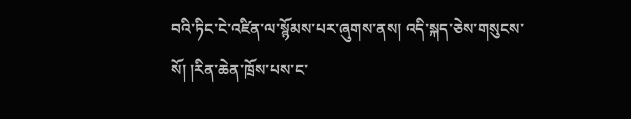བའི་ཏིང་ངེ་འཛིན་ལ་སྙོམས་པར་ཞུགས་ནས། འདི་སྐད་ཅེས་གསུངས་སོ། །རིན་ཆེན་ཁྲོས་པས་ང་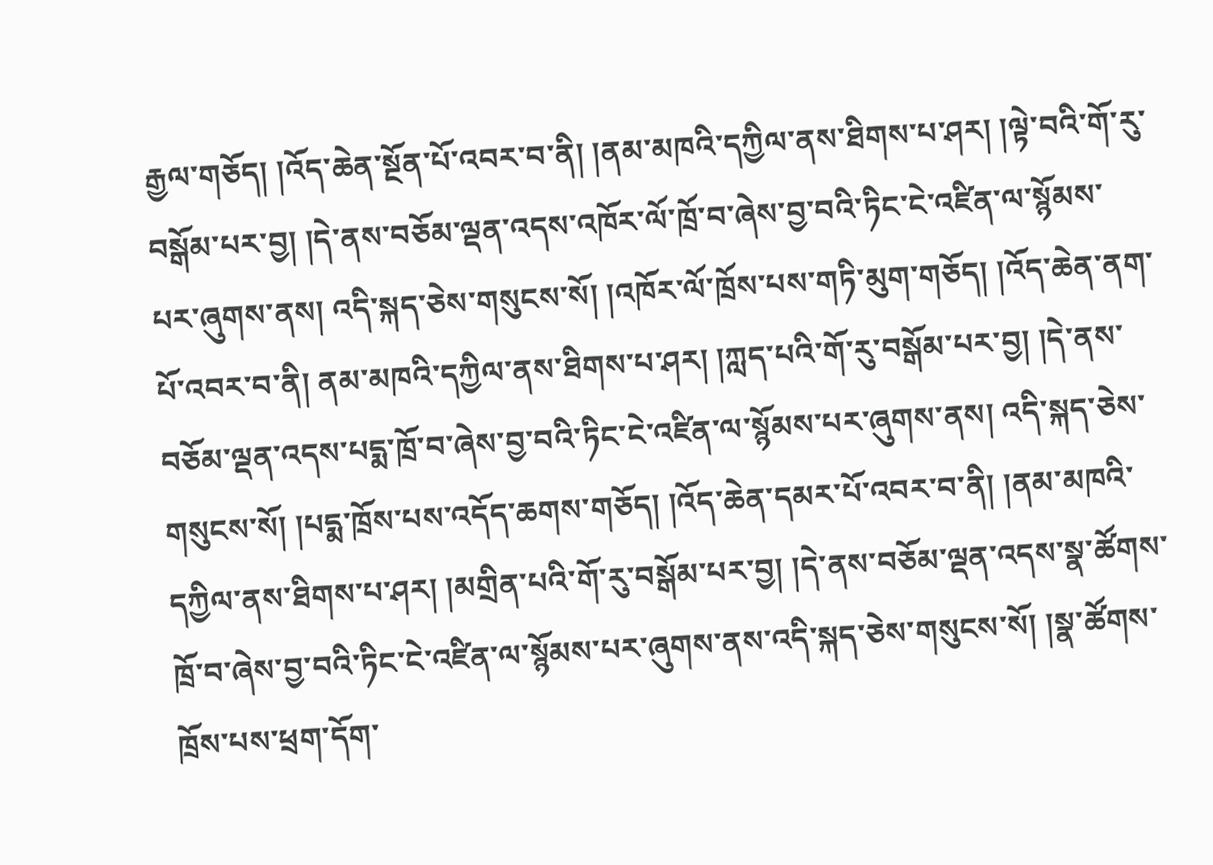རྒྱལ་གཅོད། །འོད་ཆེན་སྔོན་པོ་འབར་བ་ནི། །ནམ་མཁའི་དཀྱིལ་ནས་ཐིགས་པ་ཤར། །ལྟེ་བའི་གོ་རུ་བསྒོམ་པར་བྱ། །དེ་ནས་བཅོམ་ལྡན་འདས་འཁོར་ལོ་ཁྲོ་བ་ཞེས་བྱ་བའི་ཏིང་ངེ་འཛིན་ལ་སྙོམས་པར་ཞུགས་ནས། འདི་སྐད་ཅེས་གསུངས་སོ། །འཁོར་ལོ་ཁྲོས་པས་གཏི་མུག་གཅོད། །འོད་ཆེན་ནག་པོ་འབར་བ་ནི། ནམ་མཁའི་དཀྱིལ་ནས་ཐིགས་པ་ཤར། །ཀླད་པའི་གོ་རུ་བསྒོམ་པར་བྱ། །དེ་ནས་བཅོམ་ལྡན་འདས་པདྨ་ཁྲོ་བ་ཞེས་བྱ་བའི་ཏིང་ངེ་འཛིན་ལ་སྙོམས་པར་ཞུགས་ནས། འདི་སྐད་ཅེས་གསུངས་སོ། །པདྨ་ཁྲོས་པས་འདོད་ཆགས་གཅོད། །འོད་ཆེན་དམར་པོ་འབར་བ་ནི། །ནམ་མཁའི་དཀྱིལ་ནས་ཐིགས་པ་ཤར། །མགྲིན་པའི་གོ་རུ་བསྒོམ་པར་བྱ། །དེ་ནས་བཅོམ་ལྡན་འདས་སྣ་ཚོགས་ཁྲོ་བ་ཞེས་བྱ་བའི་ཏིང་ངེ་འཛིན་ལ་སྙོམས་པར་ཞུགས་ནས་འདི་སྐད་ཅེས་གསུངས་སོ། །སྣ་ཚོགས་ཁྲོས་པས་ཕྲག་དོག་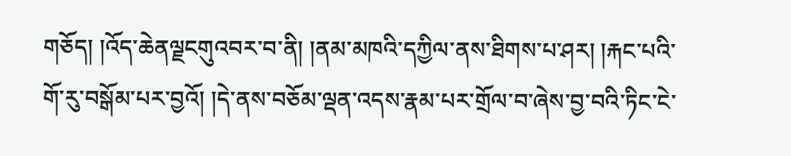གཅོད། །འོད་ཆེནལྗངགུའབར་བ་ནི། །ནམ་མཁའི་དཀྱིལ་ནས་ཐིགས་པ་ཤར། །རྐང་པའི་གོ་རུ་བསྒོམ་པར་བྱའོ། །དེ་ནས་བཅོམ་ལྡན་འདས་རྣམ་པར་གྲོལ་བ་ཞེས་བྱ་བའི་ཏིང་ངེ་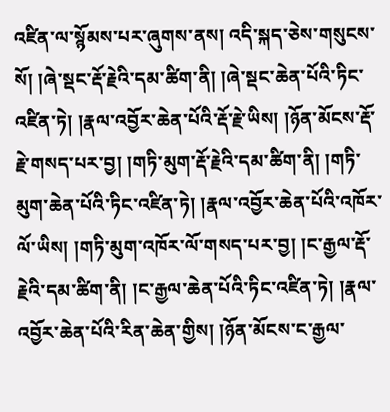འཛིན་ལ་སྙོམས་པར་ཞུགས་ནས། འདི་སྐད་ཅེས་གསུངས་སོ། །ཞེ་སྡང་རྡོ་རྗེའི་དམ་ཚིག་ནི། །ཞེ་སྡང་ཆེན་པོའི་ཏིང་འཛིན་ཏེ། །རྣལ་འབྱོར་ཆེན་པོའི་རྡོ་རྗེ་ཡིས། །ཉོན་མོངས་རྡོ་རྗེ་གསད་པར་བྱ། །གཏི་མུག་རྡོ་རྗེའི་དམ་ཚིག་ནི། །གཏི་མུག་ཆེན་པོའི་ཏིང་འཛིན་ཏེ། །རྣལ་འབྱོར་ཆེན་པོའི་འཁོར་ལོ་ཡིས། །གཏི་མུག་འཁོར་ལོ་གསད་པར་བྱ། །ང་རྒྱལ་རྡོ་རྗེའི་དམ་ཚིག་ནི། །ང་རྒྱལ་ཆེན་པོའི་ཏིང་འཛིན་ཏེ། །རྣལ་འབྱོར་ཆེན་པོའི་རིན་ཆེན་གྱིས། །ཉོན་མོངས་ང་རྒྱལ་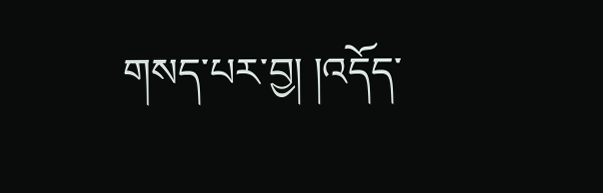གསད་པར་བྱ། །འདོད་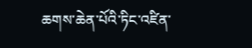ཆགས་ཆེན་པོའི་ཏིང་འཛིན་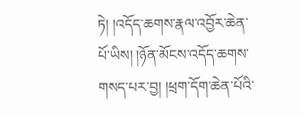ཏེ། །འདོད་ཆགས་རྣལ་འབྱོར་ཆེན་པོ་ཡིས། །ཉོན་མོངས་འདོད་ཆགས་གསད་པར་བྱ། །ཕྲག་དོག་ཆེན་པོའི་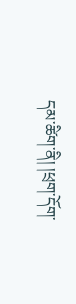དམ་ཚིག་ནི། །ཕྲག་དོག་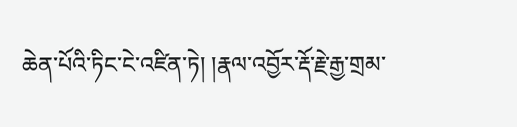ཆེན་པོའི་ཏིང་ངེ་འཛིན་ཏེ། །རྣལ་འབྱོར་རྡོ་རྗེ་རྒྱ་གྲམ་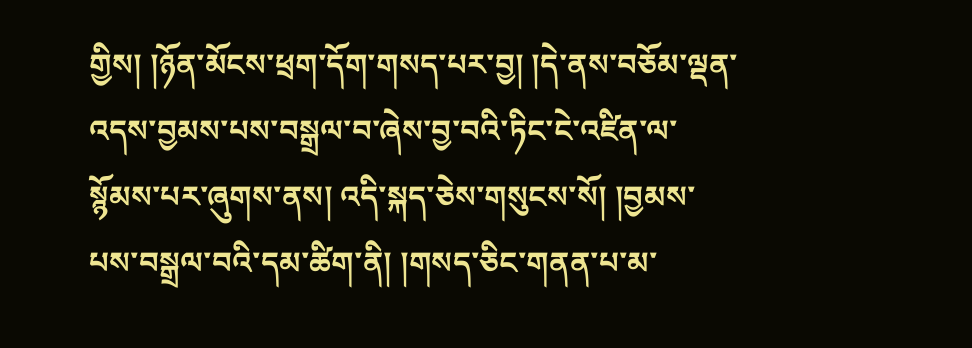གྱིས། །ཉོན་མོངས་ཕྲག་དོག་གསད་པར་བྱ། །དེ་ནས་བཅོམ་ལྡན་འདས་བྱམས་པས་བསྒྲལ་བ་ཞེས་བྱ་བའི་ཏིང་ངེ་འཛིན་ལ་སྙོམས་པར་ཞུགས་ནས། འདི་སྐད་ཅེས་གསུངས་སོ། །བྱམས་པས་བསྒྲལ་བའི་དམ་ཚིག་ནི། །གསད་ཅིང་གནན་པ་མ་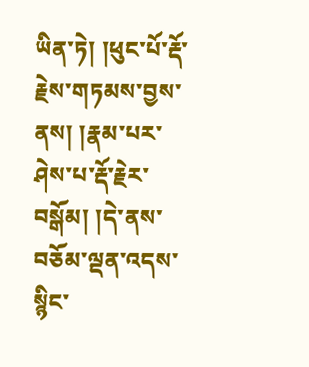ཡིན་ཏེ། །ཕུང་པོ་རྡོ་རྗེས་གཏམས་བྱས་ནས། །རྣམ་པར་ཤེས་པ་རྡོ་རྗེར་བསྒོམ། །དེ་ནས་བཅོམ་ལྡན་འདས་སྙིང་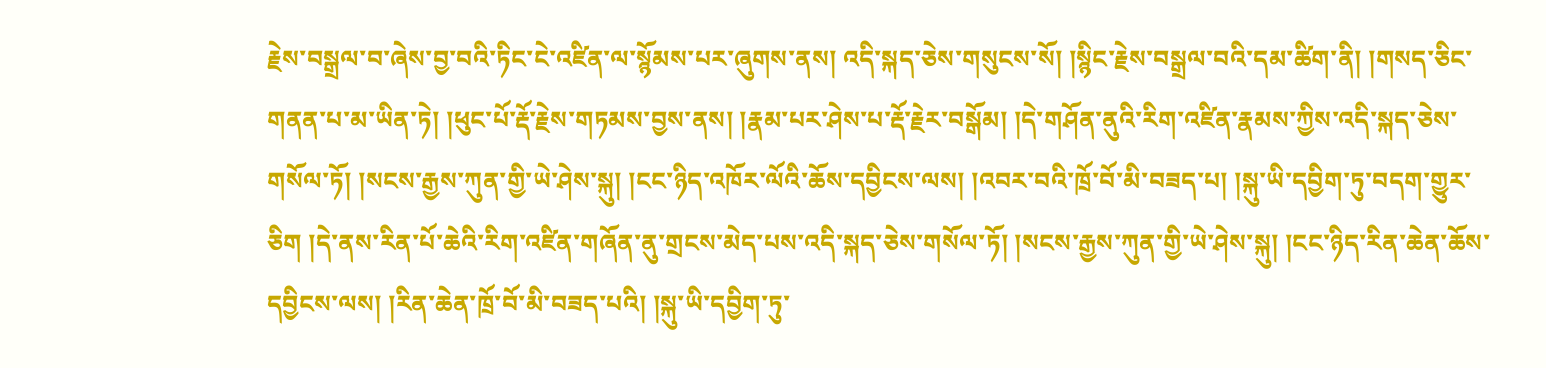རྗེས་བསྒྲལ་བ་ཞེས་བྱ་བའི་ཏིང་ངེ་འཛིན་ལ་སྙོམས་པར་ཞུགས་ནས། འདི་སྐད་ཅེས་གསུངས་སོ། །སྙིང་རྗེས་བསྒྲལ་བའི་དམ་ཚིག་ནི། །གསད་ཅིང་གནན་པ་མ་ཡིན་ཏེ། །ཕུང་པོ་རྡོ་རྗེས་གཏམས་བྱས་ནས། །རྣམ་པར་ཤེས་པ་རྡོ་རྗེར་བསྒོམ། །དེ་གཤོན་ནུའི་རིག་འཛིན་རྣམས་ཀྱིས་འདི་སྐད་ཅེས་གསོལ་ཏོ། །སངས་རྒྱས་ཀུན་གྱི་ཡེ་ཤེས་སྐུ། །ངང་ཉིད་འཁོར་ལོའི་ཆོས་དབྱིངས་ལས། །འབར་བའི་ཁྲོ་བོ་མི་བཟད་པ། །སྐུ་ཡི་དབྱིག་ཏུ་བདག་གྱུར་ཅིག །དེ་ནས་རིན་པོ་ཆེའི་རིག་འཛིན་གཞོན་ནུ་གྲངས་མེད་པས་འདི་སྐད་ཅེས་གསོལ་ཏོ། །སངས་རྒྱས་ཀུན་གྱི་ཡེ་ཤེས་སྐུ། །ངང་ཉིད་རིན་ཆེན་ཆོས་དབྱིངས་ལས། །རིན་ཆེན་ཁྲོ་བོ་མི་བཟད་པའི། །སྐུ་ཡི་དབྱིག་ཏུ་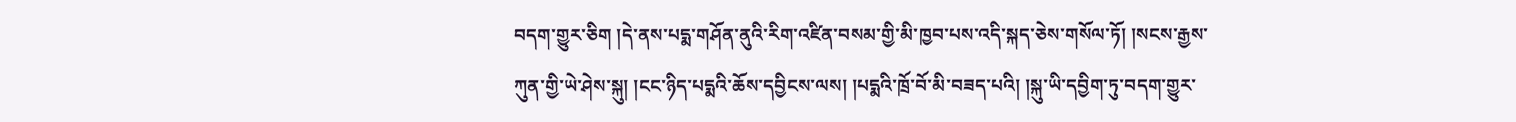བདག་གྱུར་ཅིག །དེ་ནས་པདྨ་གཤོན་ནུའི་རིག་འཛིན་བསམ་གྱི་མི་ཁྱབ་པས་འདི་སྐད་ཅེས་གསོལ་ཏོ། །སངས་རྒྱས་ཀུན་གྱི་ཡེ་ཤེས་སྐུ། །ངང་ཉིད་པདྨའི་ཆོས་དབྱིངས་ལས། །པདྨའི་ཁྲོ་བོ་མི་བཟད་པའི། །སྐུ་ཡི་དབྱིག་ཏུ་བདག་གྱུར་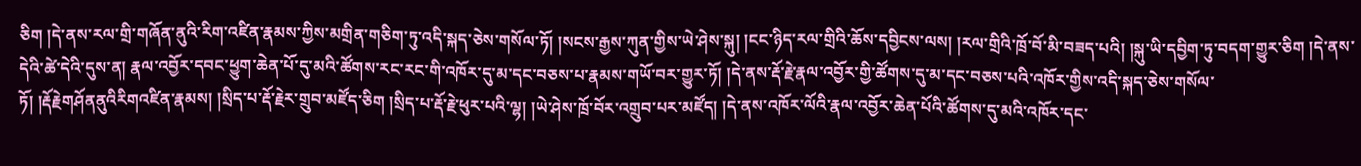ཅིག །དེ་ནས་རལ་གྲི་གཞོན་ནུའི་རིག་འཛིན་རྣམས་ཀྱིས་མགྲིན་གཅིག་ཏུ་འདི་སྐད་ཅེས་གསོལ་ཏོ། །སངས་རྒྱས་ཀུན་གྱིས་ཡེ་ཤེས་སྐུ། །ངང་ཉིད་རལ་གྲིའི་ཆོས་དབྱིངས་ལས། །རལ་གྲིའི་ཁྲོ་བོ་མི་བཟད་པའི། །སྐུ་ཡི་དབྱིག་ཏུ་བདག་གྱུར་ཅིག །དེ་ནས་དེའི་ཚེ་དེའི་དུས་ན། རྣལ་འབྱོར་དབང་ཕྱུག་ཆེན་པོ་དུ་མའི་ཚོགས་རང་རང་གི་འཁོར་དུ་མ་དང་བཅས་པ་རྣམས་གཡོ་བར་གྱུར་ཏོ། །དེ་ནས་རྡོ་རྗེ་རྣལ་འབྱོར་གྱི་ཚོགས་དུ་མ་དང་བཅས་པའི་འཁོར་གྱིས་འདི་སྐད་ཅེས་གསོལ་ཏོ། །རྡོརྗེགཤོནནུའིརིགའཛིན་རྣམས། །སྲིད་པ་རྡོ་རྗེར་གྲུབ་མཛོད་ཅིག །སྲིད་པ་རྡོ་རྗེ་ཕུར་པའི་ལྷ། །ཡེ་ཤེས་ཁྲོ་བོར་འགྲུབ་པར་མཛོད། །དེ་ནས་འཁོར་ལོའི་རྣལ་འབྱོར་ཆེན་པོའི་ཚོགས་དུ་མའི་འཁོར་དང་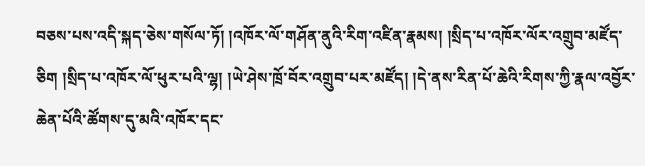བཅས་པས་འདི་སྐད་ཅེས་གསོལ་ཏོ། །འཁོར་ལོ་གཤོན་ནུའི་རིག་འཛིན་རྣམས། །སྲིད་པ་འཁོར་ལོར་འགྲུབ་མཛོད་ཅིག །སྲིད་པ་འཁོར་ལོ་ཕུར་པའི་ལྷ། །ཡེ་ཤེས་ཁྲོ་བོར་འགྲུབ་པར་མཛོད། །དེ་ནས་རིན་པོ་ཆེའི་རིགས་ཀྱི་རྣལ་འབྱོར་ཆེན་པོའི་ཚོགས་དུ་མའི་འཁོར་དང་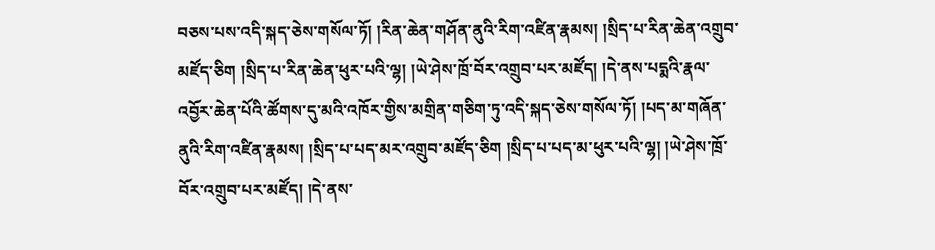བཅས་པས་འདི་སྐད་ཅེས་གསོལ་ཏོ། །རིན་ཆེན་གཤོན་ནུའི་རིག་འཛིན་རྣམས། །སྲིད་པ་རིན་ཆེན་འགྲུབ་མཛོད་ཅིག །སྲིད་པ་རིན་ཆེན་ཕུར་པའི་ལྷ། །ཡེ་ཤེས་ཁྲོ་བོར་འགྲུབ་པར་མཛོད། །དེ་ནས་པདྨའི་རྣལ་འབྱོར་ཆེན་པོའི་ཚོགས་དུ་མའི་འཁོར་གྱིས་མགྲིན་གཅིག་ཏུ་འདི་སྐད་ཅེས་གསོལ་ཏོ། །པད་མ་གཞོན་ནུའི་རིག་འཛིན་རྣམས། །སྲིད་པ་པད་མར་འགྲུབ་མཛོད་ཅིག །སྲིད་པ་པད་མ་ཕུར་པའི་ལྷ། །ཡེ་ཤེས་ཁྲོ་བོར་འགྲུབ་པར་མཛོད། །དེ་ནས་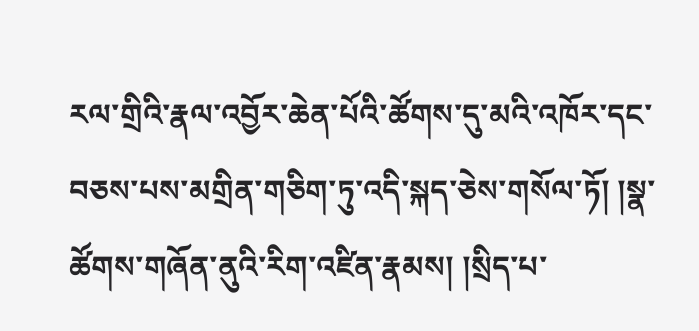རལ་གྲིའི་རྣལ་འབྱོར་ཆེན་པོའི་ཚོགས་དུ་མའི་འཁོར་དང་བཅས་པས་མགྲིན་གཅིག་ཏུ་འདི་སྐད་ཅེས་གསོལ་ཏོ། །སྣ་ཚོགས་གཞོན་ནུའི་རིག་འཛིན་རྣམས། །སྲིད་པ་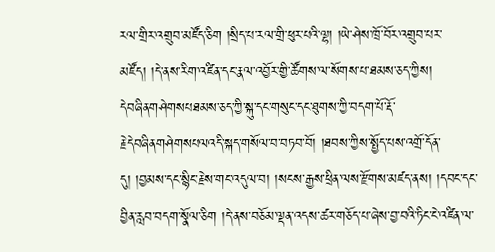རལ་གྲིར་འགྲུབ་མཛོད་ཅིག །སྲིད་པ་རལ་གྲི་ཕུར་པའི་ལྷ། །ཡེ་ཤེས་ཁྲོ་བོར་འགྲུབ་པར་མཛོད། །དེ་ནས་རིག་འཛིན་དང་རྣལ་འབྱོར་གྱི་ཚོགས་ལ་སོགས་པ་ཐམས་ཅད་ཀྱིས། དེབཞིནགཤེགསཔཐམས་ཅད་ཀྱི་སྐུ་དང་གསུང་དང་ཐུགས་ཀྱི་བདག་པོ་རྡོ་རྗེདེབཞིནགཤེགསཔལའདི་སྐད་གསོལ་བ་བཏབ་བོ། །ཐབས་ཀྱིས་སྤྱོད་པས་འགྲོ་དོན་དུ། །བྱམས་དང་སྙིང་རྗེས་གང་འདུལ་བ། །སངས་རྒྱས་ཕྲིན་ལས་རྫོགས་མཛད་ནས། །དབང་དང་བྱིན་རླབ་བདག་སྣོལ་ཅིག །དེ་ནས་བཅོམ་ལྡན་འདས་ཚར་གཅོད་པ་ཞེས་བྱ་བའི་ཏིང་ངེ་འཛིན་ལ་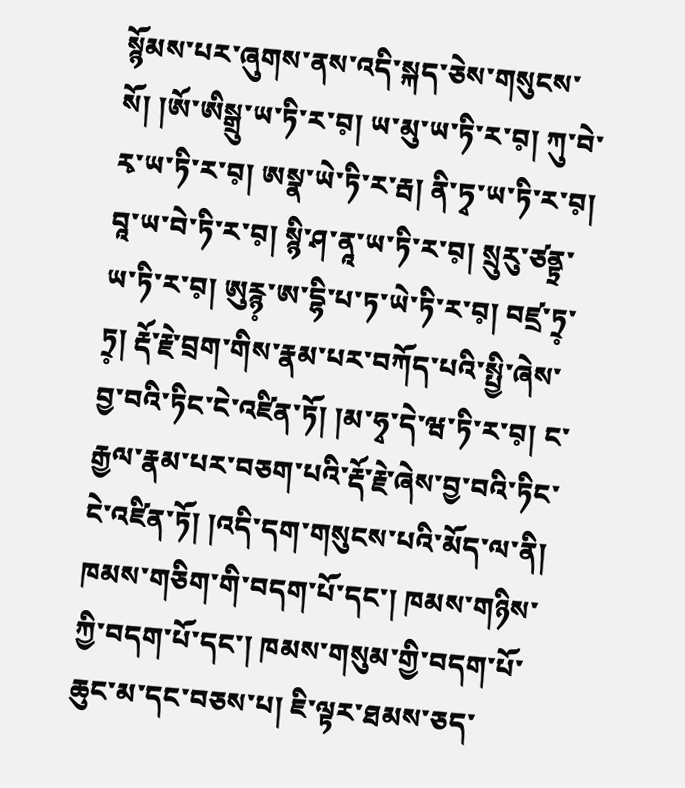སྙོམས་པར་ཞུགས་ནས་འདི་སྐད་ཅེས་གསུངས་སོ། །ཨོ་ཨིསྒྲུ་ཡ་ཏི་ར་བ༷། ཡ་མུ་ཡ་ཏི་ར་བ༷། ཀུ་བེ་རྭ་ཡ་ཏི་ར་བ༷། ཨསྣ་ཡེ་ཏི་ར་རྦ། ནི་ཏྭ་ཡ་ཏི་ར་བ༷། བཱ་ཡ་བེ་ཏི་ར་བ༷། སྙི་ཤ་ནཱ་ཡ་ཏི་ར་བ༷། སྲུརུ་ཙནྟྲ་ཡ་ཏི་ར་བ༷། ཨུརྙ༷་ཨ་དྷི་པ་ཏ་ཡེ་ཏི་ར་བ༷། བཛྲ་ཏྲ༷་ཏྲ༷། རྡོ་རྗེ་བྲག་གིས་རྣམ་པར་བཀོད་པའི་སྤྱི་ཞེས་བྱ་བའི་ཏིང་ངེ་འཛིན་ཏོ། །མ་ཧྭ་དེ་ཝ་ཏི་ར་བ༷། ང་རྒྱལ་རྣམ་པར་བཅག་པའི་རྡོ་རྗེ་ཞེས་བྱ་བའི་ཏིང་ངེ་འཛིན་ཏོ། །འདི་དག་གསུངས་པའི་མོད་ལ་ནི། ཁམས་གཅིག་གི་བདག་པོ་དང་། ཁམས་གཉིས་ཀྱི་བདག་པོ་དང་། ཁམས་གསུམ་གྱི་བདག་པོ་ཆུང་མ་དང་བཅས་པ། ཇི་ལྟར་ཐམས་ཅད་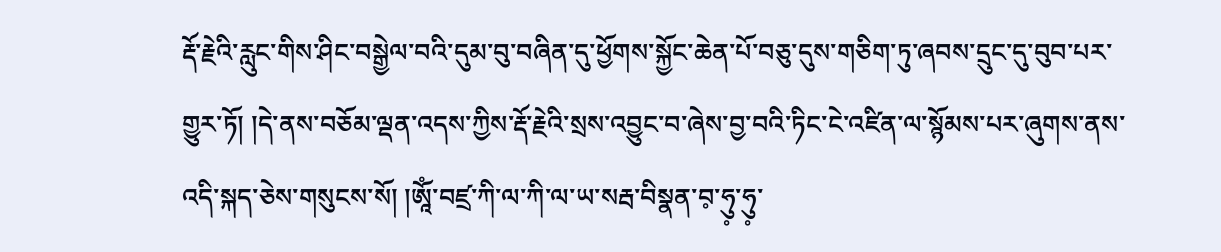རྡོ་རྗེའི་རླུང་གིས་ཤིང་བསྒྱེལ་བའི་དུམ་བུ་བཞིན་དུ་ཕྱོགས་སྐྱོང་ཆེན་པོ་བཅུ་དུས་གཅིག་ཏུ་ཞབས་དྲུང་དུ་བུབ་པར་གྱུར་ཏོ། །དེ་ནས་བཅོམ་ལྡན་འདས་ཀྱིས་རྡོ་རྗེའི་སྲས་འབྱུང་བ་ཞེས་བྱ་བའི་ཏིང་ངེ་འཛིན་ལ་སྙོམས་པར་ཞུགས་ནས་འདི་སྐད་ཅེས་གསུངས་སོ། །ཨཱོཾ་བཛྲ་ཀི་ལ་ཀི་ལ་ཡ་སརྦ་བིསྣན་བ༷་ཧུ༷་ཧུ༷་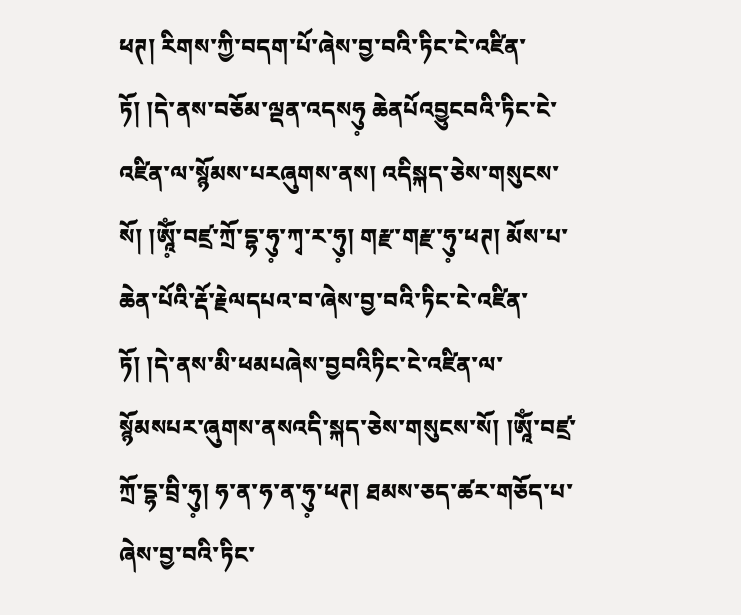ཕཊ། རིགས་ཀྱི་བདག་པོ་ཞེས་བྱ་བའི་ཏིང་ངེ་འཛིན་ཏོ། །དེ་ནས་བཅོམ་ལྡན་འདསཧུ༷ ཆེནཔོའབྱུངབའི་ཏིང་ངེ་འཛིན་ལ་སྙོམས་པརཞུགས་ནས། འདིསྐད་ཅེས་གསུངས་སོ། །ཨཱོཾ༷་བཛྲ་ཀྲོ་དྷ་ཧུ༷་ཀྭ་ར་ཧུ༷། གརྫ་གརྫ་ཧུ༷་ཕཊ། མོས་པ་ཆེན་པོའི་རྡོ་རྗེལདཔའ་བ་ཞེས་བྱ་བའི་ཏིང་ངེ་འཛིན་ཏོ། །དེ་ནས་མི་ཕམཔཞེས་བྱབའིཏིང་ངེ་འཛིན་ལ་སྙོམསཔར་ཞུགས་ནསའདི་སྐད་ཅེས་གསུངས་སོ། །ཨཱོཾ་བཛྲ་ཀྲོ་དྷ་བྲི་ཧུ༷། ཧ་ན་ཧ་ན་ཧུ༷་ཕཊ། ཐམས་ཅད་ཚར་གཅོད་པ་ཞེས་བྱ་བའི་ཏིང་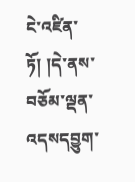ངེ་འཛིན་ཏོ། །དེ་ནས་བཅོམ་ལྡན་འདསདབྱུག་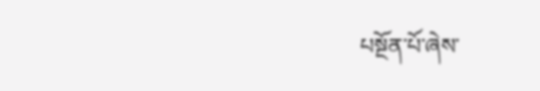པསྔོན་པོ་ཞེས་